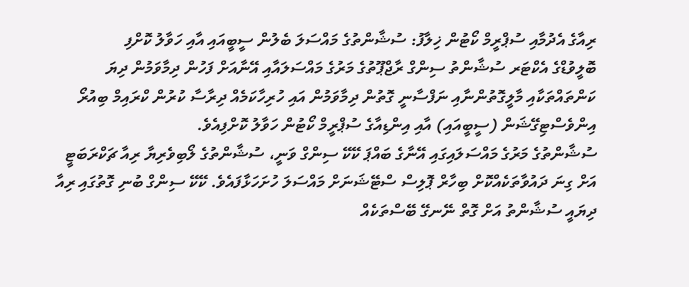ރިއާގެ އެދުމާއި ސުޕްރީމް ކޯޓުން ޚިލާފު: ސުޝާންތުގެ މައްސަލަ ބެލުން ސީބީއައި އާއި ހަވާލު ކޮށްފި
ބޮލީވުޑްގެ އެކްޓަރ ސުޝާންތު ސިންގް ރާޖްޕޫތުގެ މަރުގެ މައްސަލައާއި އޭނާއަށް ފަހުން ދިމާވަމުން ދިޔަ ކަންތައްތަކާއި މާލީގޮތުންނާއި ނަފްސާނީ ގޮތުން ދިމާވަމުން އައި ހުރިހާކަމެއް ދިރާސާ ކުރުން ކްރައިމް ބިއުރޯ އިންވެސްޓިގޭޝަން (ސީބީއައި) އާއި އިންޑިއާގެ ސުޕްރީމް ކޯޓުން ހަވާލު ކޮށްފިއެވެ.
ސުޝާންތުގެ މަރުގެ މައްސަލައިގައި އޭނާގެ ބައްޕަ ކޭކޭ ސިންގް ވަނީ، ސުޝާންތުގެ ލޯބިވެރިޔާ ރިއާ ޗަކްރަބަޓީ އަށް ގިނަ ދައުވާތަކެއްކޮށް ބިހާރް ޕޮލިސް ސްޓޭޝަނަށް މައްސަލަ ހުށަހަޅާފައެވެ. ކޭކޭ ސިންގް ބުނި ގޮތުގައި ރިއާ ދިޔައީ ސުޝާންތު އަށް ގޮތް ނޭނގޭ ބޭސްތަކެއް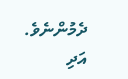ދެމުންނެވެ. އަދި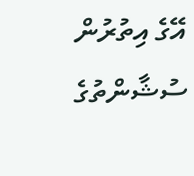އޭގެ އިތުރުން ސުޝާންތުގެ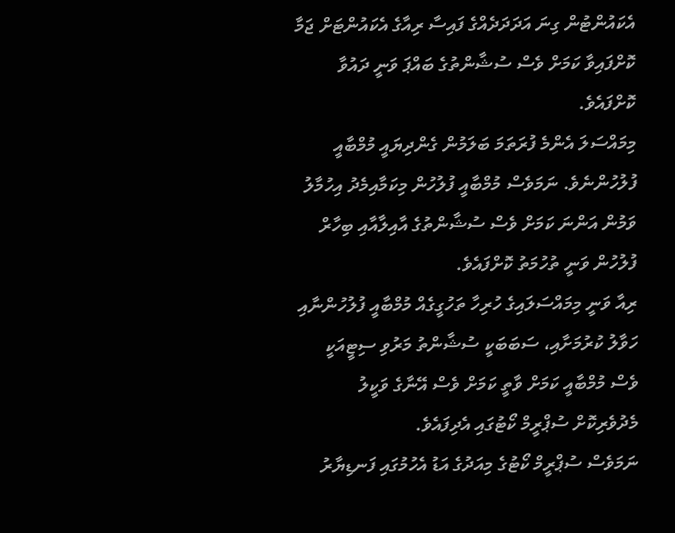އެކައުންޓުން ގިނަ އަދަދަދެއްގެ ފައިސާ ރިއާގެ އެކައުންޓަށް ޖަމާ ކޮށްފައިވާ ކަމަށް ވެސް ސުޝާންތުގެ ބައްޕަ ވަނީ ދައުވާ ކޮށްފައެވެ.
މިމައްސަލަ އެންމެ ފުރަތަމަ ބަލަމުން ގެންދިޔައީ މުމްބާއީ ފުލުހުންނެވެ. ނަމަވެސް މުމްބާއީ ފުލުހުން މިކަމާއިމެދު އިހުމާލު ވަމުން އަންނަ ކަމަށް ވެސް ސުޝާންތުގެ އާއިލާއާއި ބިހާރް ފުލުހުން ވަނީ ތުހުމަތު ކޮށްފައެވެ.
ރިއާ ވަނީ މިމައްސަލައިގެ ހުރިހާ ތަހުގީގެއް މުމްބާއީ ފުލުހުންނާއި ހަވާލު ކުރުމަށާއި، ސަބަބަކީ ސުޝާންތު މަރުވި ސިޓީއަކީ ވެސް މުމްބާއީ ކަމަށް ވާތީ ކަމަށް ވެސް އޭނާގެ ވަކީލު މެދުވެރިކޮށް ސުޕްރީމް ކޯޓުގައި އެދިފައެވެ.
ނަމަވެސް ސުޕްރީމް ކޯޓުގެ މިއަދުގެ އަޑު އެހުމުގައި ފަނޑިޔާރު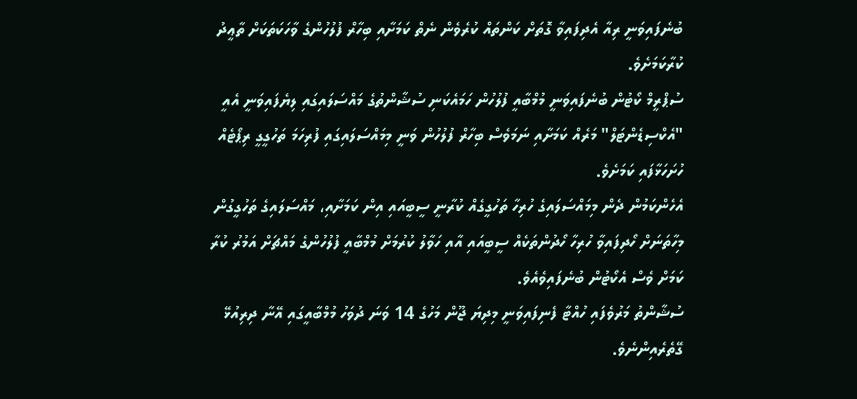ބުނެފައިވަނީ ރިއާ އެދިފައިވާ ގޮތަށް ކަންތައް ކުރެވެން ނެތް ކަމަށާއި ބިހާރް ފުލުހުންގެ ވާހަކަތަކަށް ތާޢީދު ކުރާކަމަށެވެ.
ސުޕްރީމް ކޯޓުން ބުނެފައިވަނީ މުމްބާއީ ފުލުހުން ހަމައެކަނި ސުޝާންތުގެ މައްސަލައިގައި ލިޔެފައިވަނީ އެއީ "އެކްސިޑެންޓަލް" މަރެއް ކަމަށާއި ނަމަވެސް ބިހާރް ފުލުހުން ވަނީ މިމައްސަލައިގައި ފުރިހަމަ ތަހުގީގީ ރިޕޯޓެއް ހުށަހަޅާފައި ކަމަށެވެ.
އެހެންކަމުން ދެން މިމައްސަލައިގެ ހުރިހާ ތަހުގީގެއް ކުރާނީ ސީބީއައި އިން ކަމަށާއި، މައްސަލައިގެ ތަހުގީގުން މިހާތަނަށް ހޯދިފައިވާ ހުރިހާ ހޯދުންތަކެއް ސީބީއައި އާއި ހަވާލު ކުރުމަށް މުމްބާއީ ފުލުހުންގެ މައްޗަށް އަމުރު ކުރާ ކަމަށް ވެސް އެކޯޓުން ބުނެފައިވެއެވެ.
ސުޝާންތު މަރުވެފައި ހުއްޓާ ފެނިފައިވަނީ މިދިޔަ ޖޫން މަހުގެ 14 ވަނަ ދުވަހު މުމްބާއީގައި އޭނާ ދިރިއުޅޭ ގޭތެރެއިންނެވެ.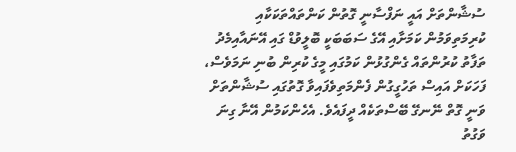ސުޝާންތަށް އައީ ނަފްސާނީ ގޮތުން ކަންތައްތަކަކާއި ކުރިމަތިވަމުން ކަމަށާއި އޭގެ ސަބަބަކީ ބޮލީވުޑް ގައި އޭނައާއިމެދު ތަފާތު ކުރުންތައް ގެންގުޅުން ކަމުގައި މީގެ ކުރިން ބުނި ނަމަވެސް، ފަހަކަށް އައިސް ތަހުގީގުން ފެންމަތިވެފައިވާ ގޮތުގައި ސުޝާންތަށް ވަނީ ގޮތް ނޭނގޭ ބޭސްތަކެއް ދީފައެވެ. އެހެންކަމުން އޭނާ ގިނަ ވަގުތު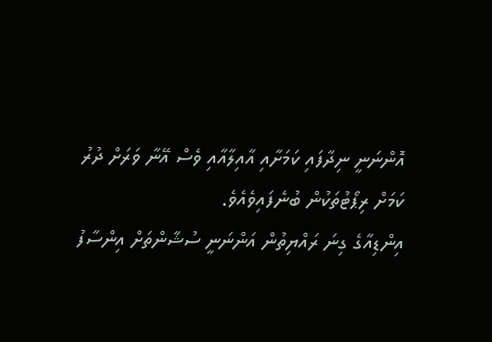އޮންނަނީ ނިދާފައި ކަމަށާއި އާއިލާއާއި ވެސް އޭނާ ވަރަށް ދުރު ކަމަށް ރިޕޯޓުތަކުން ބުނެފައިވެއެވެ.
އިންޑިއާގެ ގިނަ ރައްޔިތުން އަންނަނީ ސުޝާންތަށް އިންސާފު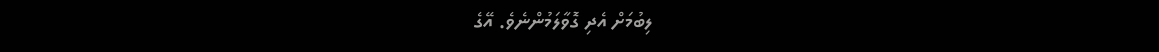ލިބުމަށް އެދި ގޮވާލަމުންނެވެ. އޭގެ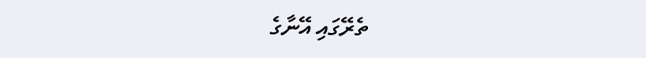ތެރޭގައި އޭނާގެ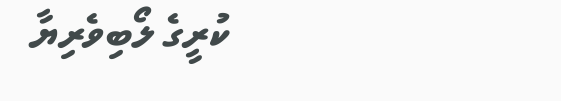ކުރީގެ ލޯބިވެރިޔާ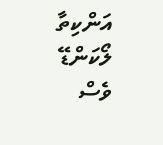އަންކިތާ ލޯކަންޑޭ ވެސް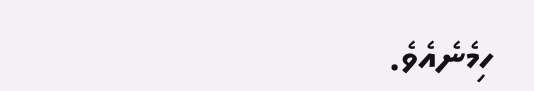ހިމެނެއެވެ.